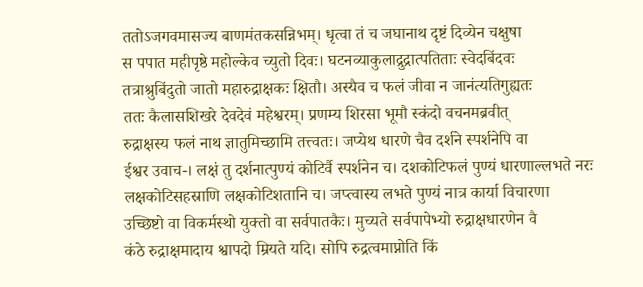ततोऽजगवमासज्य बाणमंतकसन्निभम्। धृत्वा तं च जघानाथ दृष्टं दिव्येन चक्षुषा
स पपात महीपृष्ठे महोल्केव च्युतो दिवः। घटनव्याकुलाद्रुद्रात्पतिताः स्वेदबिंदवः
तत्राश्रुबिंदुतो जातो महारुद्राक्षकः क्षितौ। अस्यैव च फलं जीवा न जानंत्यतिगुह्यतः
ततः कैलासशिखरे देवदेवं महेश्वरम्। प्रणम्य शिरसा भूमौ स्कंदो वचनमब्रवीत्
रुद्राक्षस्य फलं नाथ ज्ञातुमिच्छामि तत्त्वतः। जप्येथ धारणे चैव दर्शने स्पर्शनेपि वा
ईश्वर उवाच-। लक्षं तु दर्शनात्पुण्यं कोटिर्वै स्पर्शनेन च। दशकोटिफलं पुण्यं धारणाल्लभते नरः
लक्षकोटिसहस्राणि लक्षकोटिशतानि च। जप्त्वास्य लभते पुण्यं नात्र कार्या विचारणा
उच्छिष्टो वा विकर्मस्थो युक्तो वा सर्वपातकैः। मुच्यते सर्वपापेभ्यो रुद्राक्षधारणेन वै
कंठे रुद्राक्षमादाय श्वापदो म्रियते यदि। सोपि रुद्रत्वमाप्नोति किं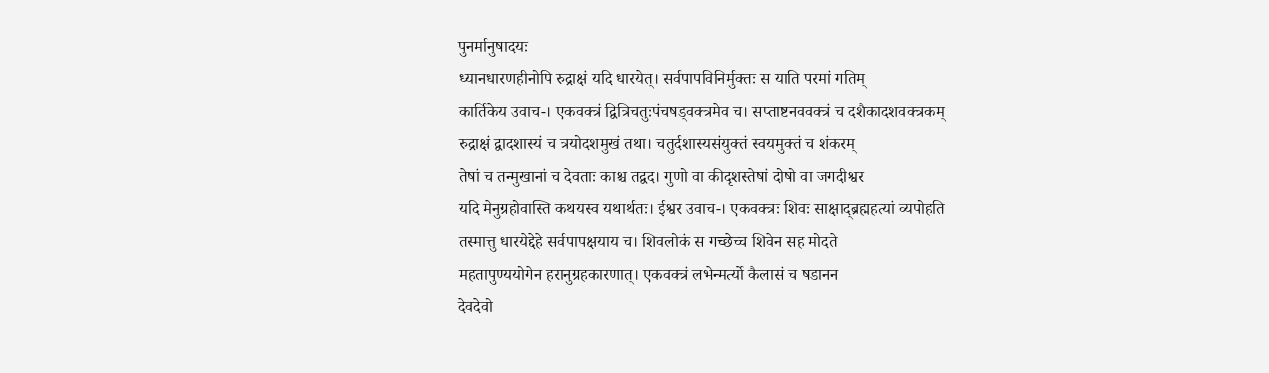पुनर्मानुषादयः
ध्यानधारणहीनोपि रुद्राक्षं यदि धारयेत्। सर्वपापविनिर्मुक्तः स याति परमां गतिम्
कार्तिकेय उवाच-। एकवक्त्रं द्वित्रिचतुःपंचषड्वक्त्रमेव च। सप्ताष्टनववक्त्रं च दशैकादशवक्त्रकम्
रुद्राक्षं द्वादशास्यं च त्रयोदशमुखं तथा। चतुर्दशास्यसंयुक्तं स्वयमुक्तं च शंकरम्
तेषां च तन्मुखानां च देवताः काश्च तद्वद। गुणो वा कीदृशस्तेषां दोषो वा जगदीश्वर
यदि मेनुग्रहोवास्ति कथयस्व यथार्थतः। ईश्वर उवाच-। एकवक्त्रः शिवः साक्षाद्ब्रह्महत्यां व्यपोहति
तस्मात्तु धारयेद्देहे सर्वपापक्षयाय च। शिवलोकं स गच्छेच्च शिवेन सह मोदते
महतापुण्ययोगेन हरानुग्रहकारणात्। एकवक्त्रं लभेन्मर्त्यो कैलासं च षडानन
देवदेवो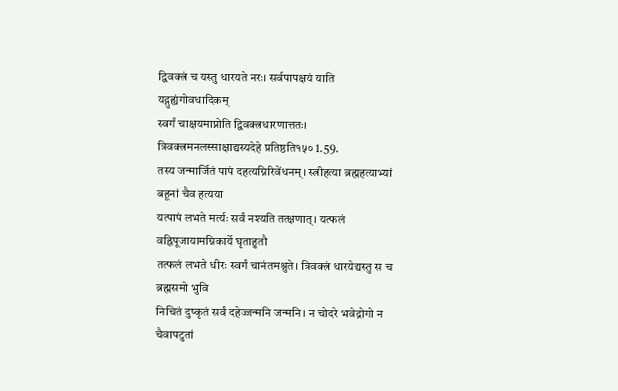द्विवक्त्रं च यस्तु धारयते नरः। सर्वपापक्षयं याति यद्गुह्यंगोवधादिकम्
स्वर्गं चाक्षयमाप्नोति द्विवक्त्रधारणात्ततः। त्रिवक्त्रमनलस्साक्षाद्यस्यदेहे प्रतिष्ठति१५० 1.59.
तस्य जन्मार्जितं पापं दहत्यग्निरिवेंधनम्। स्त्रीहत्या ब्रह्महत्याभ्यां बहूनां चैव हत्यया
यत्पापं लभते मर्त्यः सर्वं नश्यति तत्क्षणात्। यत्फलं वह्निपूजायामग्निकार्ये घृताहुतौ
तत्फलं लभते धीरः स्वर्गं चानंतमश्नुते। त्रिवक्त्रं धारयेद्यस्तु स च ब्रह्मसमो भुवि
निचितं दुष्कृतं सर्वं दहेज्जन्मनि जन्मनि। न चोदरे भवेद्रोगो न चैवापटुतां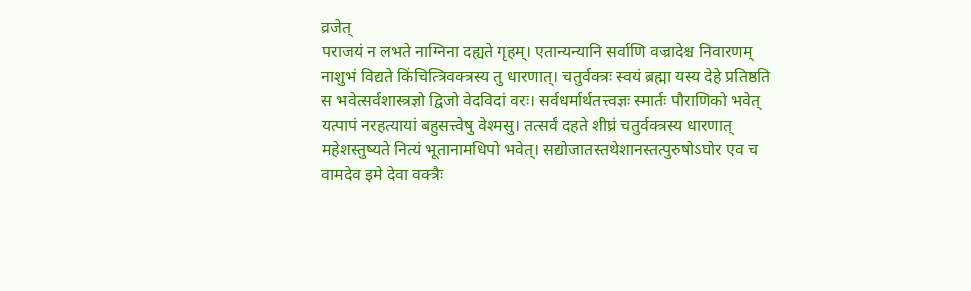व्रजेत्
पराजयं न लभते नाग्निना दह्यते गृहम्। एतान्यन्यानि सर्वाणि वज्रादेश्च निवारणम्
नाशुभं विद्यते किंचित्त्रिवक्त्रस्य तु धारणात्। चतुर्वक्त्रः स्वयं ब्रह्मा यस्य देहे प्रतिष्ठति
स भवेत्सर्वशास्त्रज्ञो द्विजो वेदविदां वरः। सर्वधर्मार्थतत्त्वज्ञः स्मार्तः पौराणिको भवेत्
यत्पापं नरहत्यायां बहुसत्त्वेषु वेश्मसु। तत्सर्वं दहते शीघ्रं चतुर्वक्त्रस्य धारणात्
महेशस्तुष्यते नित्यं भूतानामधिपो भवेत्। सद्योजातस्तथेशानस्तत्पुरुषोऽघोर एव च
वामदेव इमे देवा वक्त्रैः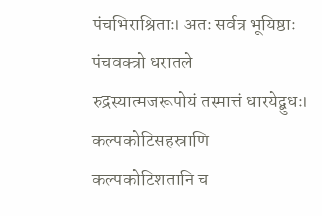पंचभिराश्रिताः। अतः सर्वत्र भूयिष्ठाः पंचवक्त्रो धरातले
रुद्रस्यात्मजरूपोयं तस्मात्तं धारयेद्बुधः। कल्पकोटिसहस्राणि कल्पकोटिशतानि च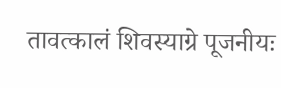तावत्कालं शिवस्याग्रे पूजनीयः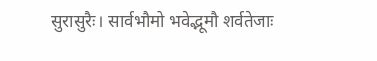सुरासुरैः। सार्वभौमो भवेद्भूमौ शर्वतेजाः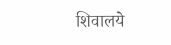शिवालये